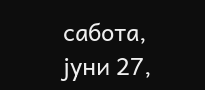сабота, јуни 27,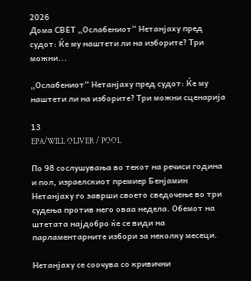2026
Дома СВЕТ „Ослабениот“ Нетанјаху пред судот: Ќе му наштети ли на изборите? Три можни...

„Ослабениот“ Нетанјаху пред судот: Ќе му наштети ли на изборите? Три можни сценарија

13
EPA/WILL OLIVER / POOL

По 98 сослушувања во текот на речиси година и пол, израелскиот премиер Бенјамин Нетанјаху го заврши своето сведочење во три судења против него оваа недела. Обемот на штетата најдобро ќе се види на парламентарните избори за неколку месеци.

Нетанјаху се соочува со кривични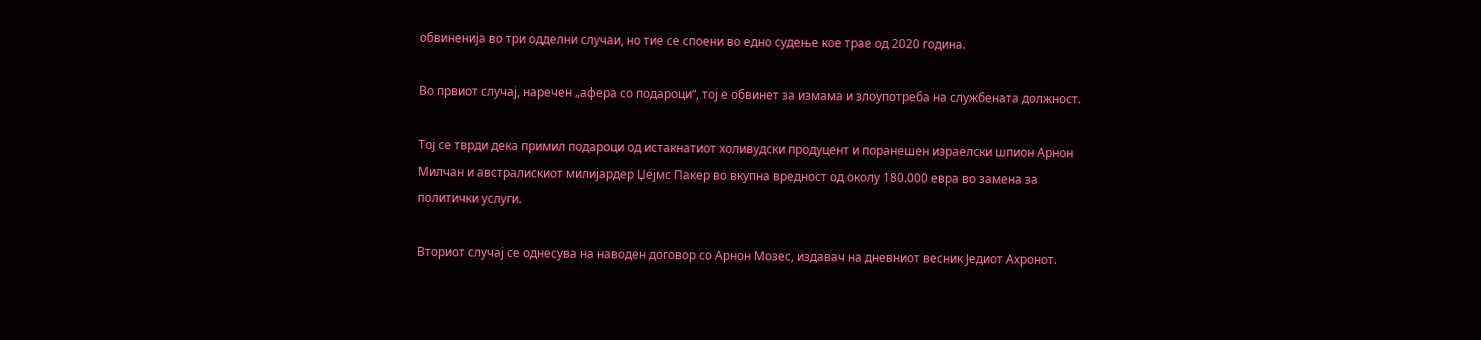обвиненија во три одделни случаи, но тие се споени во едно судење кое трае од 2020 година.

Во првиот случај, наречен „афера со подароци“, тој е обвинет за измама и злоупотреба на службената должност.

Тој се тврди дека примил подароци од истакнатиот холивудски продуцент и поранешен израелски шпион Арнон Милчан и австралискиот милијардер Џејмс Пакер во вкупна вредност од околу 180.000 евра во замена за политички услуги.

Вториот случај се однесува на наводен договор со Арнон Мозес, издавач на дневниот весник Једиот Ахронот.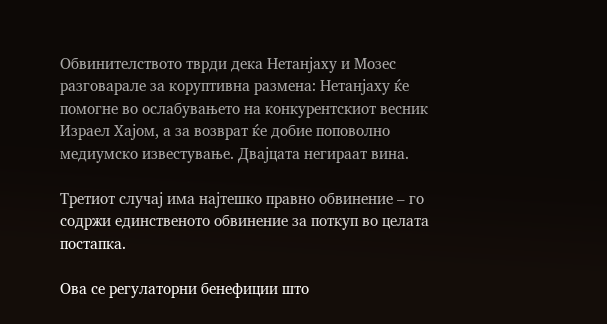Обвинителството тврди дека Нетанјаху и Мозес разговарале за коруптивна размена: Нетанјаху ќе помогне во ослабувањето на конкурентскиот весник Израел Хајом, а за возврат ќе добие поповолно медиумско известување. Двајцата негираат вина.

Третиот случај има најтешко правно обвинение – го содржи единственото обвинение за поткуп во целата постапка.

Ова се регулаторни бенефиции што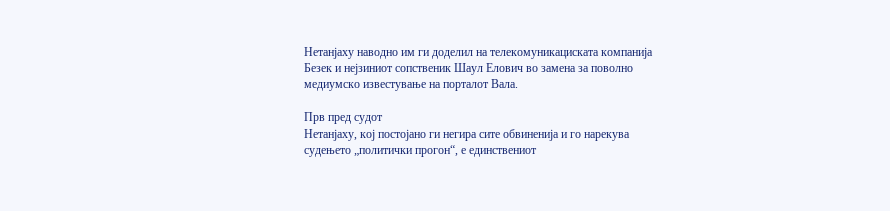Нетанјаху наводно им ги доделил на телекомуникациската компанија Безек и нејзиниот сопственик Шаул Елович во замена за поволно медиумско известување на порталот Вала.

Прв пред судот
Нетанјаху, кој постојано ги негира сите обвиненија и го нарекува судењето „политички прогон“, е единствениот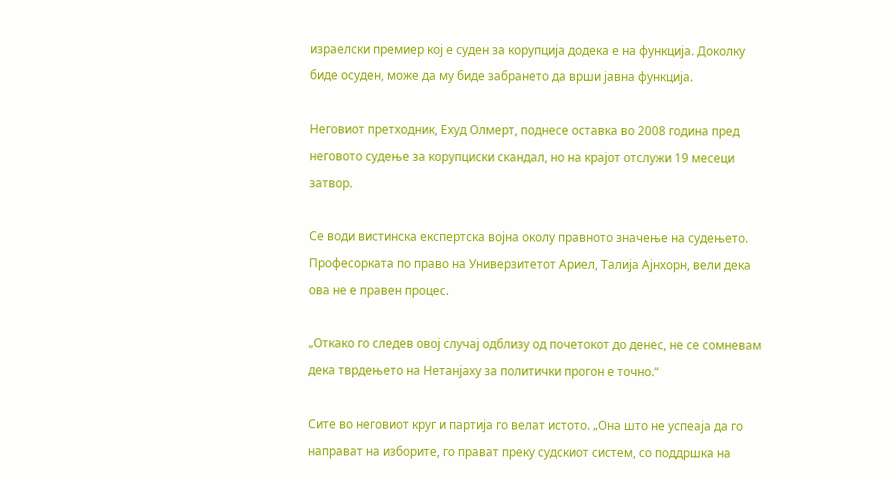израелски премиер кој е суден за корупција додека е на функција. Доколку биде осуден, може да му биде забрането да врши јавна функција.

Неговиот претходник, Ехуд Олмерт, поднесе оставка во 2008 година пред неговото судење за корупциски скандал, но на крајот отслужи 19 месеци затвор.

Се води вистинска експертска војна околу правното значење на судењето. Професорката по право на Универзитетот Ариел, Талија Ајнхорн, вели дека ова не е правен процес.

„Откако го следев овој случај одблизу од почетокот до денес, не се сомневам дека тврдењето на Нетанјаху за политички прогон е точно.“

Сите во неговиот круг и партија го велат истото. „Она што не успеаја да го направат на изборите, го прават преку судскиот систем, со поддршка на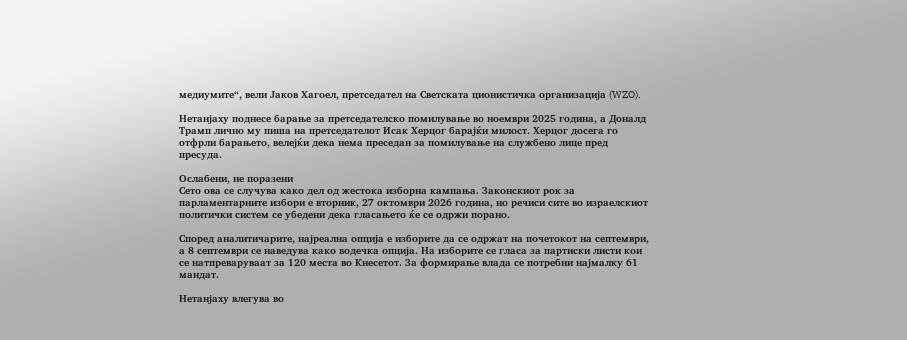медиумите“, вели Јаков Хагоел, претседател на Светската ционистичка организација (WZO).

Нетанјаху поднесе барање за претседателско помилување во ноември 2025 година, а Доналд Трамп лично му пиша на претседателот Исак Херцог барајќи милост. Херцог досега го отфрли барањето, велејќи дека нема преседан за помилување на службено лице пред пресуда.

Ослабени, не поразени
Сето ова се случува како дел од жестока изборна кампања. Законскиот рок за парламентарните избори е вторник, 27 октомври 2026 година, но речиси сите во израелскиот политички систем се убедени дека гласањето ќе се одржи порано.

Според аналитичарите, најреална опција е изборите да се одржат на почетокот на септември, а 8 септември се наведува како водечка опција. На изборите се гласа за партиски листи кои се натпреваруваат за 120 места во Кнесетот. За формирање влада се потребни најмалку 61 мандат.

Нетанјаху влегува во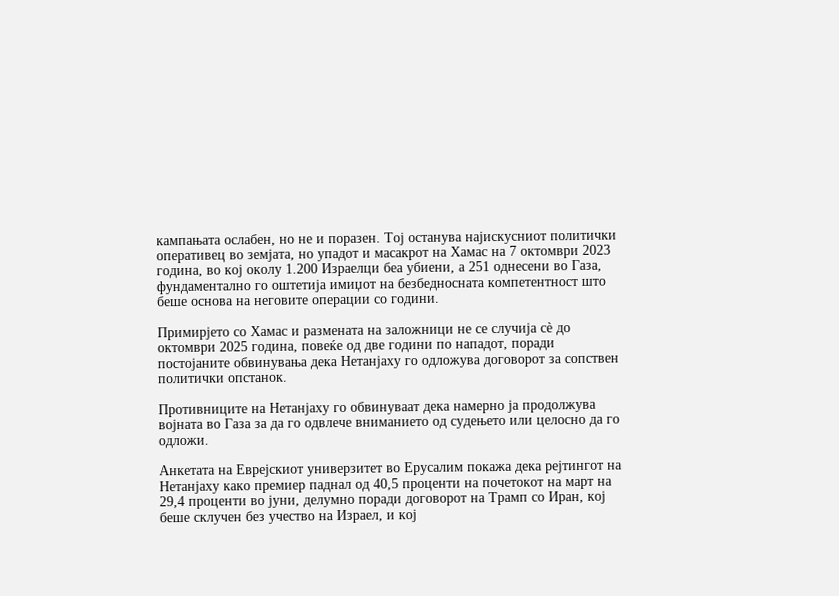кампањата ослабен, но не и поразен. Тој останува најискусниот политички оперативец во земјата, но упадот и масакрот на Хамас на 7 октомври 2023 година, во кој околу 1.200 Израелци беа убиени, а 251 однесени во Газа, фундаментално го оштетија имиџот на безбедносната компетентност што беше основа на неговите операции со години.

Примирјето со Хамас и размената на заложници не се случија сè до октомври 2025 година, повеќе од две години по нападот, поради постојаните обвинувања дека Нетанјаху го одложува договорот за сопствен политички опстанок.

Противниците на Нетанјаху го обвинуваат дека намерно ја продолжува војната во Газа за да го одвлече вниманието од судењето или целосно да го одложи.

Анкетата на Еврејскиот универзитет во Ерусалим покажа дека рејтингот на Нетанјаху како премиер паднал од 40,5 проценти на почетокот на март на 29,4 проценти во јуни, делумно поради договорот на Трамп со Иран, кој беше склучен без учество на Израел, и кој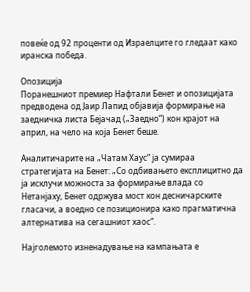повеќе од 92 проценти од Израелците го гледаат како иранска победа.

Опозиција
Поранешниот премиер Нафтали Бенет и опозицијата предводена од Јаир Лапид објавија формирање на заедничка листа Бејачад („Заедно“) кон крајот на април, на чело на која Бенет беше.

Аналитичарите на „Чатам Хаус“ ја сумираа стратегијата на Бенет: „Со одбивањето експлицитно да ја исклучи можноста за формирање влада со Нетанјаху, Бенет одржува мост кон десничарските гласачи, а воедно се позиционира како прагматична алтернатива на сегашниот хаос“.

Најголемото изненадување на кампањата е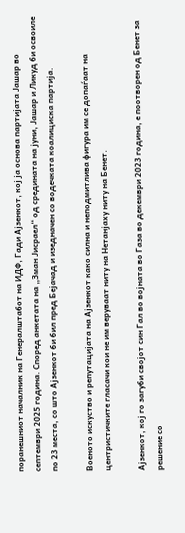поранешниот началник на Генералштабот на ИДФ, Гади Ајзенкот, кој ја основа партијата Јашар во септември 2025 година. Според анкетата на „Зман Јисраел“ од средината на јуни, Јашар и Ликуд би освоиле по 23 места, со што Ајзенкот би бил пред Бејачад и изедначен со водечката коалициска партија.

Военото искуство и репутацијата на Ајзенкот како силна и неподмитлива фигура им се допаѓаат на центристичките гласачи кои не им веруваат ниту на Нетанјаху ниту на Бенет.

Ајзенкот, кој го загуби својот син Гал во војната во Газа во декември 2023 година, е поотворен од Бенет за решение со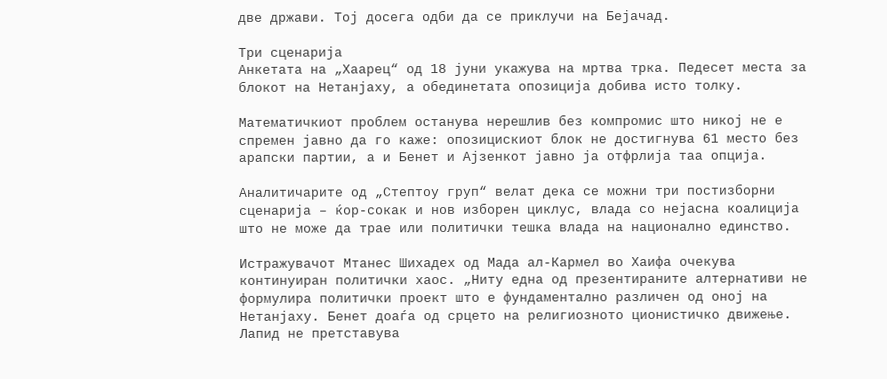две држави. Тој досега одби да се приклучи на Бејачад.

Три сценарија
Анкетата на „Хаарец“ од 18 јуни укажува на мртва трка. Педесет места за блокот на Нетанјаху, а обединетата опозиција добива исто толку.

Математичкиот проблем останува нерешлив без компромис што никој не е спремен јавно да го каже: опозицискиот блок не достигнува 61 место без арапски партии, а и Бенет и Ајзенкот јавно ја отфрлија таа опција.

Аналитичарите од „Стептоу груп“ велат дека се можни три постизборни сценарија – ќор-сокак и нов изборен циклус, влада со нејасна коалиција што не може да трае или политички тешка влада на национално единство.

Истражувачот Мтанес Шихадех од Мада ал-Кармел во Хаифа очекува континуиран политички хаос. „Ниту една од презентираните алтернативи не формулира политички проект што е фундаментално различен од оној на Нетанјаху. Бенет доаѓа од срцето на религиозното ционистичко движење. Лапид не претставува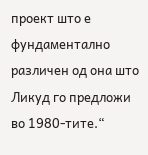проект што е фундаментално различен од она што Ликуд го предложи во 1980-тите.“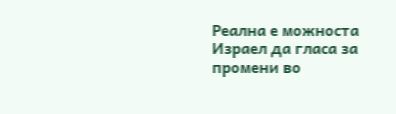Реална е можноста Израел да гласа за промени во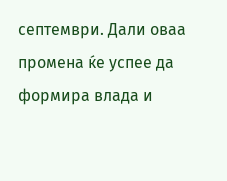септември. Дали оваа промена ќе успее да формира влада и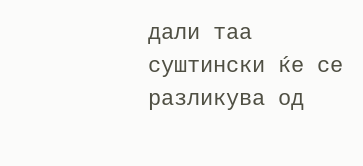дали таа суштински ќе се разликува од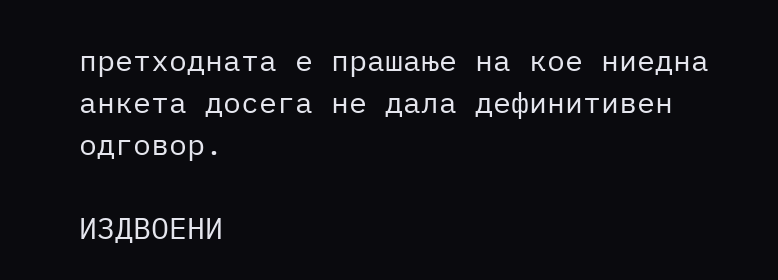претходната е прашање на кое ниедна анкета досега не дала дефинитивен одговор.

ИЗДВОЕНИ